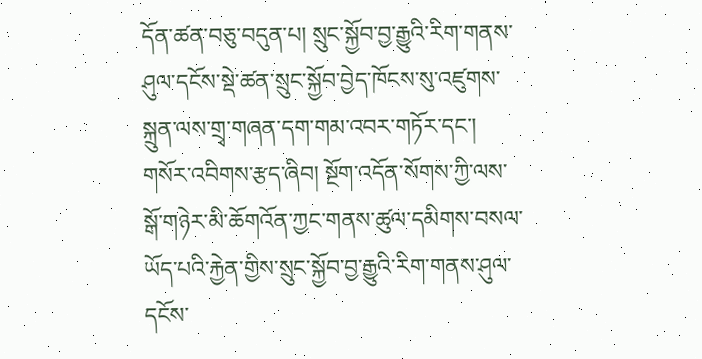དོན་ཚན་བཅུ་བདུན་པ། སྲུང་སྐྱོབ་བྱ་རྒྱུའི་རིག་གནས་ཤུལ་དངོས་སྡེ་ཚན་སྲུང་སྐྱོབ་བྱེད་ཁོངས་སུ་འཛུགས་སྐྲུན་ལས་གྲྭ་གཞན་དག་གམ་འབར་གཏོར་དང་། གསོར་འབིགས་རྩད་ཞིབ། སྔོག་འདོན་སོགས་ཀྱི་ལས་སྒོ་གཉེར་མི་ཆོགའོན་ཀྱང་གནས་ཚུལ་དམིགས་བསལ་ཡོད་པའི་རྐྱེན་གྱིས་སྲུང་སྐྱོབ་བྱ་རྒྱུའི་རིག་གནས་ཤུལ་དངོས་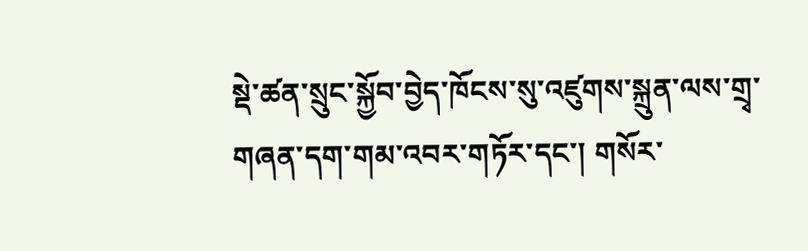སྡེ་ཚན་སྲུང་སྐྱོབ་བྱེད་ཁོངས་སུ་འཛུགས་སྐྲུན་ལས་གྲྭ་གཞན་དག་གམ་འབར་གཏོར་དང་། གསོར་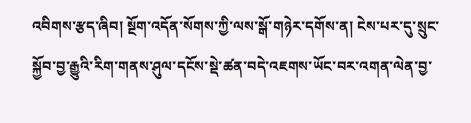འབིགས་རྩད་ཞིབ། སྔོག་འདོན་སོགས་ཀྱི་ལས་སྒོ་གཉེར་དགོས་ན། ངེས་པར་དུ་སྲུང་སྐྱོབ་བྱ་རྒྱུའི་རིག་གནས་ཤུལ་དངོས་སྡེ་ཚན་བདེ་འཇགས་ཡོང་བར་འགན་ལེན་བྱ་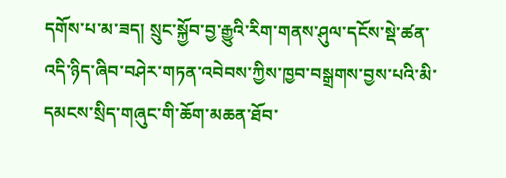དགོས་པ་མ་ཟད། སྲུང་སྐྱོབ་བྱ་རྒྱུའི་རིག་གནས་ཤུལ་དངོས་སྡེ་ཚན་འདི་ཉིད་ཞིབ་བཤེར་གཏན་འབེབས་ཀྱིས་ཁྱབ་བསྒྲགས་བྱས་པའི་མི་དམངས་སྲིད་གཞུང་གི་ཆོག་མཆན་ཐོབ་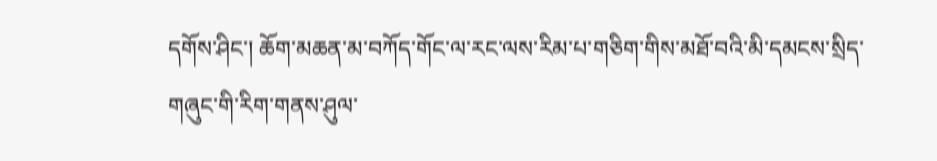དགོས་ཤིང་། ཆོག་མཆན་མ་བཀོད་གོང་ལ་རང་ལས་རིམ་པ་གཅིག་གིས་མཐོ་བའི་མི་དམངས་སྲིད་གཞུང་གི་རིག་གནས་ཤུལ་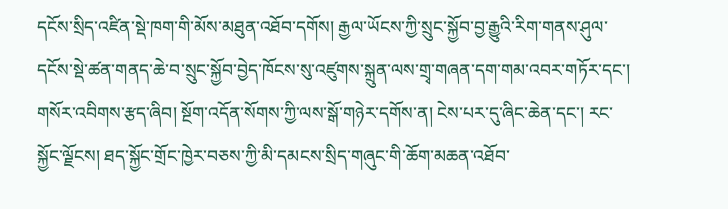དངོས་སྲིད་འཛིན་སྡེ་ཁག་གི་མོས་མཐུན་འཐོབ་དགོས། རྒྱལ་ཡོངས་ཀྱི་སྲུང་སྐྱོབ་བྱ་རྒྱུའི་རིག་གནས་ཤུལ་དངོས་སྡེ་ཚན་གནད་ཆེ་བ་སྲུང་སྐྱོབ་བྱེད་ཁོངས་སུ་འཛུགས་སྐྲུན་ལས་གྲྭ་གཞན་དག་གམ་འབར་གཏོར་དང་། གསོར་འབིགས་རྩད་ཞིབ། སྔོག་འདོན་སོགས་ཀྱི་ལས་སྒོ་གཉེར་དགོས་ན། ངེས་པར་དུ་ཞིང་ཆེན་དང་། རང་སྐྱོང་ལྗོངས། ཐད་སྐྱོང་གྲོང་ཁྱེར་བཅས་ཀྱི་མི་དམངས་སྲིད་གཞུང་གི་ཆོག་མཆན་འཐོབ་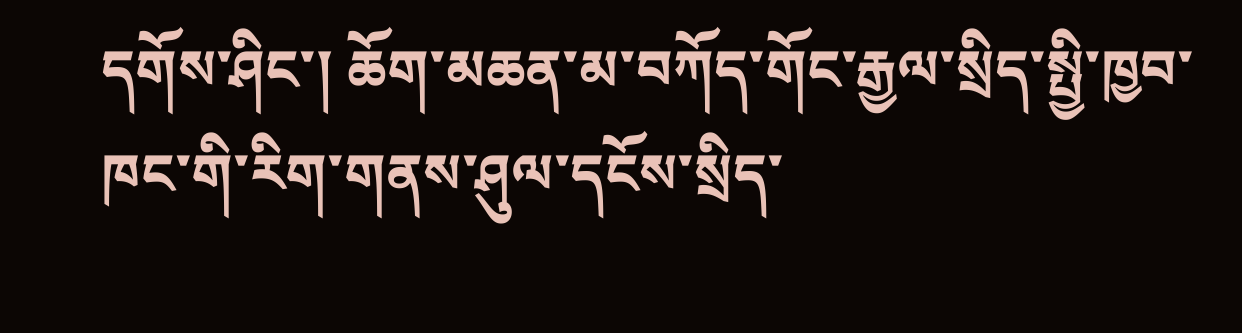དགོས་ཤིང་། ཆོག་མཆན་མ་བཀོད་གོང་རྒྱལ་སྲིད་སྤྱི་ཁྱབ་ཁང་གི་རིག་གནས་ཤུལ་དངོས་སྲིད་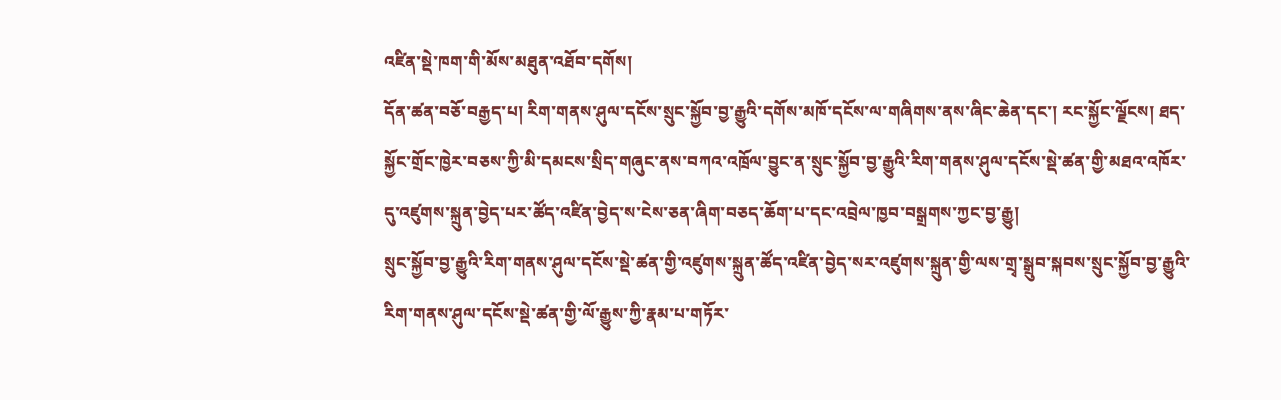འཛིན་སྡེ་ཁག་གི་མོས་མཐུན་འཐོབ་དགོས།
དོན་ཚན་བཅོ་བརྒྱད་པ། རིག་གནས་ཤུལ་དངོས་སྲུང་སྐྱོབ་བྱ་རྒྱུའི་དགོས་མཁོ་དངོས་ལ་གཞིགས་ནས་ཞིང་ཆེན་དང་། རང་སྐྱོང་ལྗོངས། ཐད་སྐྱོང་གྲོང་ཁྱེར་བཅས་ཀྱི་མི་དམངས་སྲིད་གཞུང་ནས་བཀའ་འཁྲོལ་བྱུང་ན་སྲུང་སྐྱོབ་བྱ་རྒྱུའི་རིག་གནས་ཤུལ་དངོས་སྡེ་ཚན་གྱི་མཐའ་འཁོར་དུ་འཛུགས་སྐྲུན་བྱེད་པར་ཚོད་འཛིན་བྱེད་ས་ངེས་ཅན་ཞིག་བཅད་ཆོག་པ་དང་འབྲེལ་ཁྱབ་བསྒྲགས་ཀྱང་བྱ་རྒྱུ།
སྲུང་སྐྱོབ་བྱ་རྒྱུའི་རིག་གནས་ཤུལ་དངོས་སྡེ་ཚན་གྱི་འཛུགས་སྐྲུན་ཚོད་འཛིན་བྱེད་སར་འཛུགས་སྐྲུན་གྱི་ལས་གྲྭ་སྒྲུབ་སྐབས་སྲུང་སྐྱོབ་བྱ་རྒྱུའི་རིག་གནས་ཤུལ་དངོས་སྡེ་ཚན་གྱི་ལོ་རྒྱུས་ཀྱི་རྣམ་པ་གཏོར་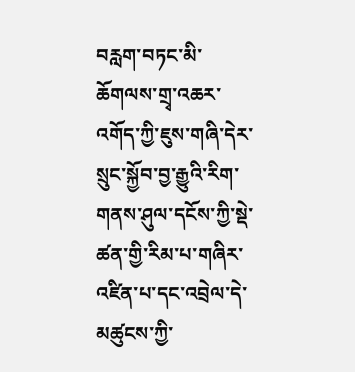བརླག་བཏང་མི་ཆོགལས་གྲྭ་འཆར་འགོད་ཀྱི་ཇུས་གཞི་དེར་སྲུང་སྐྱོབ་བྱ་རྒྱུའི་རིག་གནས་ཤུལ་དངོས་ཀྱི་སྡེ་ཚན་གྱི་རིམ་པ་གཞིར་འཛིན་པ་དང་འབྲེལ་དེ་མཚུངས་ཀྱི་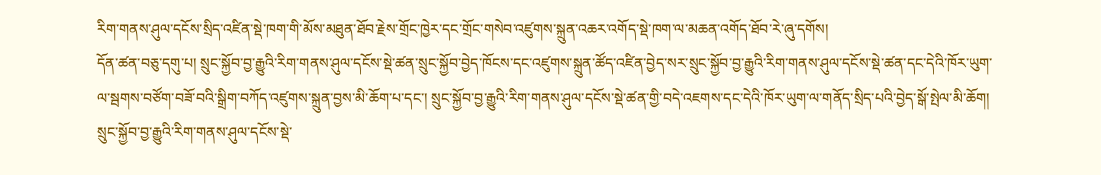རིག་གནས་ཤུལ་དངོས་སྲིད་འཛིན་སྡེ་ཁག་གི་མོས་མཐུན་ཐོབ་རྗེས་གྲོང་ཁྱེར་དང་གྲོང་གསེབ་འཛུགས་སྐྲུན་འཆར་འགོད་སྡེ་ཁག་ལ་མཆན་འགོད་ཐོབ་རེ་ཞུ་དགོས།
དོན་ཚན་བཅུ་དགུ་པ། སྲུང་སྐྱོབ་བྱ་རྒྱུའི་རིག་གནས་ཤུལ་དངོས་སྡེ་ཚན་སྲུང་སྐྱོབ་བྱེད་ཁོངས་དང་འཛུགས་སྐྲུན་ཚོད་འཛིན་བྱེད་སར་སྲུང་སྐྱོབ་བྱ་རྒྱུའི་རིག་གནས་ཤུལ་དངོས་སྡེ་ཚན་དང་དེའི་ཁོར་ཡུག་ལ་སྦགས་བཙོག་བཟོ་བའི་སྒྲིག་བཀོད་འཛུགས་སྐྲུན་བྱས་མི་ཆོག་པ་དང་། སྲུང་སྐྱོབ་བྱ་རྒྱུའི་རིག་གནས་ཤུལ་དངོས་སྡེ་ཚན་གྱི་བདེ་འཇགས་དང་དེའི་ཁོར་ཡུག་ལ་གནོད་སྲིད་པའི་བྱེད་སྒོ་སྤེལ་མི་ཆོག། སྲུང་སྐྱོབ་བྱ་རྒྱུའི་རིག་གནས་ཤུལ་དངོས་སྡེ་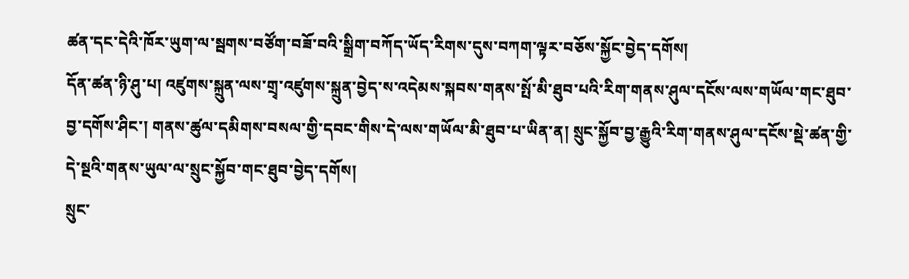ཚན་དང་དེའི་ཁོར་ཡུག་ལ་སྦགས་བཙོག་བཟོ་བའི་སྒྲིག་བཀོད་ཡོད་རིགས་དུས་བཀག་ལྟར་བཅོས་སྐྱོང་བྱེད་དགོས།
དོན་ཚན་ཉི་ཤུ་པ། འཛུགས་སྐྲུན་ལས་གྲྭ་འཛུགས་སྐྲུན་བྱེད་ས་འདེམས་སྐབས་གནས་སྤོ་མི་ཐུབ་པའི་རིག་གནས་ཤུལ་དངོས་ལས་གཡོལ་གང་ཐུབ་བྱ་དགོས་ཤིང་། གནས་ཚུལ་དམིགས་བསལ་གྱི་དབང་གིས་དེ་ལས་གཡོལ་མི་ཐུབ་པ་ཡིན་ན། སྲུང་སྐྱོབ་བྱ་རྒྱུའི་རིག་གནས་ཤུལ་དངོས་སྡེ་ཚན་གྱི་དེ་སྔའི་གནས་ཡུལ་ལ་སྲུང་སྐྱོབ་གང་ཐུབ་བྱེད་དགོས།
སྲུང་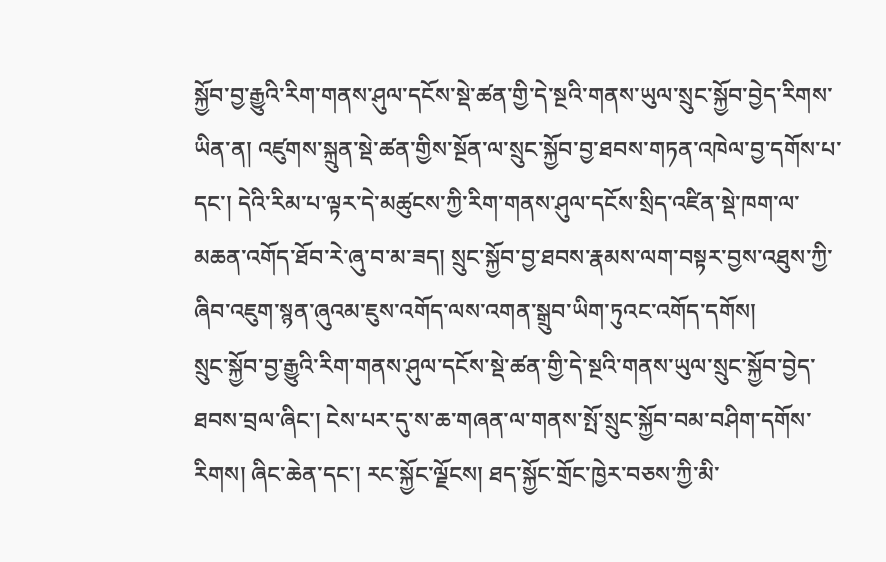སྐྱོབ་བྱ་རྒྱུའི་རིག་གནས་ཤུལ་དངོས་སྡེ་ཚན་གྱི་དེ་སྔའི་གནས་ཡུལ་སྲུང་སྐྱོབ་བྱེད་རིགས་ཡིན་ན། འཛུགས་སྐྲུན་སྡེ་ཚན་གྱིས་སྔོན་ལ་སྲུང་སྐྱོབ་བྱ་ཐབས་གཏན་འཁེལ་བྱ་དགོས་པ་དང་། དེའི་རིམ་པ་ལྟར་དེ་མཚུངས་ཀྱི་རིག་གནས་ཤུལ་དངོས་སྲིད་འཛིན་སྡེ་ཁག་ལ་མཆན་འགོད་ཐོབ་རེ་ཞུ་བ་མ་ཟད། སྲུང་སྐྱོབ་བྱ་ཐབས་རྣམས་ལག་བསྟར་བྱས་འཐུས་ཀྱི་ཞིབ་འཇུག་སྙན་ཞུའམ་ཇུས་འགོད་ལས་འགན་སྒྲུབ་ཡིག་ཏུའང་འགོད་དགོས།
སྲུང་སྐྱོབ་བྱ་རྒྱུའི་རིག་གནས་ཤུལ་དངོས་སྡེ་ཚན་གྱི་དེ་སྔའི་གནས་ཡུལ་སྲུང་སྐྱོབ་བྱེད་ཐབས་བྲལ་ཞིང་། ངེས་པར་དུ་ས་ཆ་གཞན་ལ་གནས་སྤོ་སྲུང་སྐྱོབ་བམ་བཤིག་དགོས་རིགས། ཞིང་ཆེན་དང་། རང་སྐྱོང་ལྗོངས། ཐད་སྐྱོང་གྲོང་ཁྱེར་བཅས་ཀྱི་མི་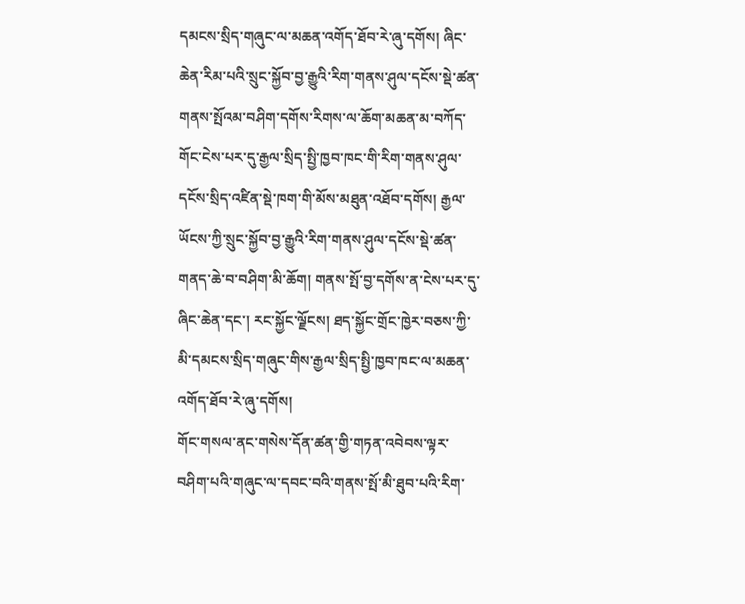དམངས་སྲིད་གཞུང་ལ་མཆན་འགོད་ཐོབ་རེ་ཞུ་དགོས། ཞིང་ཆེན་རིམ་པའི་སྲུང་སྐྱོབ་བྱ་རྒྱུའི་རིག་གནས་ཤུལ་དངོས་སྡེ་ཚན་གནས་སྤོའམ་བཤིག་དགོས་རིགས་ལ་ཆོག་མཆན་མ་བཀོད་གོང་ངེས་པར་དུ་རྒྱལ་སྲིད་སྤྱི་ཁྱབ་ཁང་གི་རིག་གནས་ཤུལ་དངོས་སྲིད་འཛིན་སྡེ་ཁག་གི་མོས་མཐུན་འཐོབ་དགོས། རྒྱལ་ཡོངས་ཀྱི་སྲུང་སྐྱོབ་བྱ་རྒྱུའི་རིག་གནས་ཤུལ་དངོས་སྡེ་ཚན་གནད་ཆེ་བ་བཤིག་མི་ཆོག། གནས་སྤོ་བྱ་དགོས་ན་ངེས་པར་དུ་ཞིང་ཆེན་དང་། རང་སྐྱོང་ལྗོངས། ཐད་སྐྱོང་གྲོང་ཁྱེར་བཅས་ཀྱི་མི་དམངས་སྲིད་གཞུང་གིས་རྒྱལ་སྲིད་སྤྱི་ཁྱབ་ཁང་ལ་མཆན་འགོད་ཐོབ་རེ་ཞུ་དགོས།
གོང་གསལ་ནང་གསེས་དོན་ཚན་གྱི་གཏན་འབེབས་ལྟར་བཤིག་པའི་གཞུང་ལ་དབང་བའི་གནས་སྤོ་མི་ཐུབ་པའི་རིག་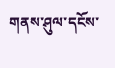གནས་ཤུལ་དངོས་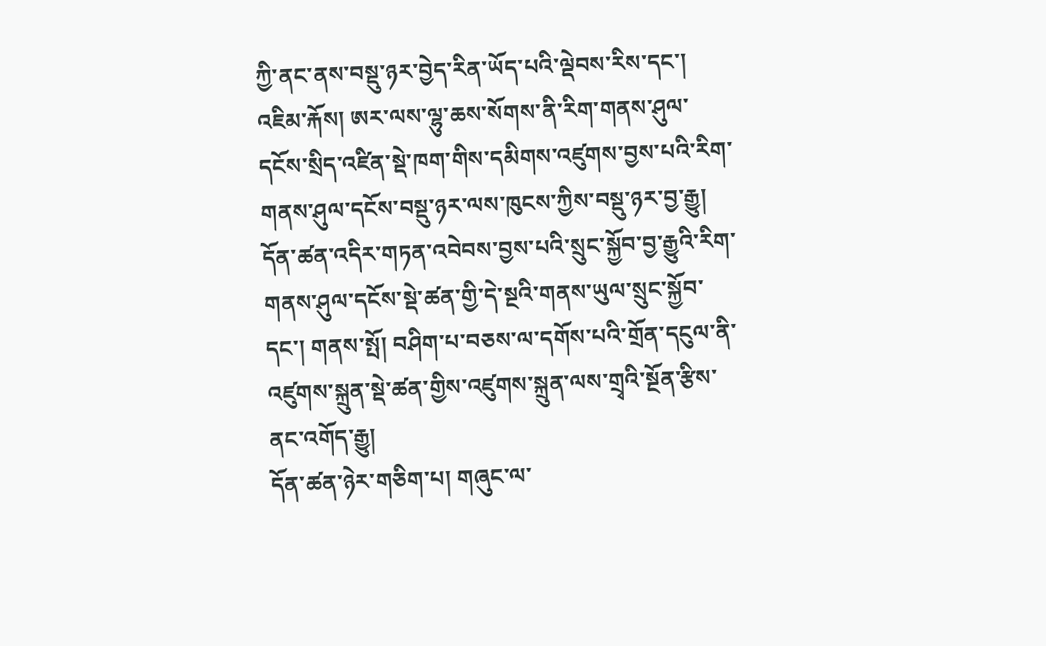ཀྱི་ནང་ནས་བསྡུ་ཉར་བྱེད་རིན་ཡོད་པའི་ལྡེབས་རིས་དང་། འཇིམ་རྐོས། ཨར་ལས་ལྷུ་ཆས་སོགས་ནི་རིག་གནས་ཤུལ་དངོས་སྲིད་འཛིན་སྡེ་ཁག་གིས་དམིགས་འཛུགས་བྱས་པའི་རིག་གནས་ཤུལ་དངོས་བསྡུ་ཉར་ལས་ཁུངས་ཀྱིས་བསྡུ་ཉར་བྱ་རྒྱུ།
དོན་ཚན་འདིར་གཏན་འབེབས་བྱས་པའི་སྲུང་སྐྱོབ་བྱ་རྒྱུའི་རིག་གནས་ཤུལ་དངོས་སྡེ་ཚན་གྱི་དེ་སྔའི་གནས་ཡུལ་སྲུང་སྐྱོབ་དང་། གནས་སྤོ། བཤིག་པ་བཅས་ལ་དགོས་པའི་གྲོན་དངུལ་ནི་འཛུགས་སྐྲུན་སྡེ་ཚན་གྱིས་འཛུགས་སྐྲུན་ལས་གྲྭའི་སྔོན་རྩིས་ནང་འགོད་རྒྱུ།
དོན་ཚན་ཉེར་གཅིག་པ། གཞུང་ལ་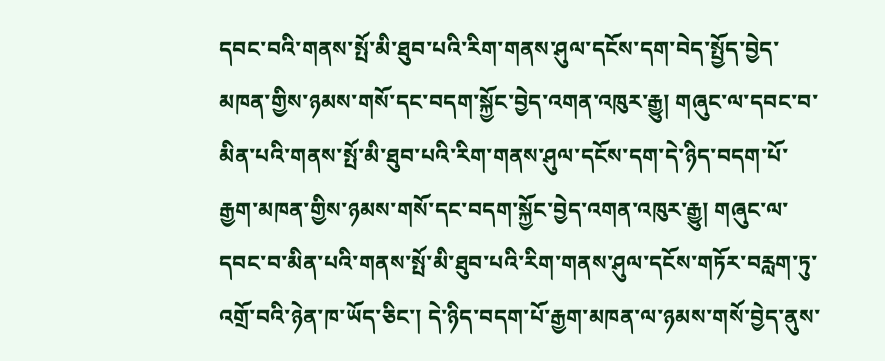དབང་བའི་གནས་སྤོ་མི་ཐུབ་པའི་རིག་གནས་ཤུལ་དངོས་དག་བེད་སྤྱོད་བྱེད་མཁན་གྱིས་ཉམས་གསོ་དང་བདག་སྐྱོང་བྱེད་འགན་འཁུར་རྒྱུ། གཞུང་ལ་དབང་བ་མིན་པའི་གནས་སྤོ་མི་ཐུབ་པའི་རིག་གནས་ཤུལ་དངོས་དག་དེ་ཉིད་བདག་པོ་རྒྱག་མཁན་གྱིས་ཉམས་གསོ་དང་བདག་སྐྱོང་བྱེད་འགན་འཁུར་རྒྱུ། གཞུང་ལ་དབང་བ་མིན་པའི་གནས་སྤོ་མི་ཐུབ་པའི་རིག་གནས་ཤུལ་དངོས་གཏོར་བརླག་ཏུ་འགྲོ་བའི་ཉེན་ཁ་ཡོད་ཅིང་། དེ་ཉིད་བདག་པོ་རྒྱག་མཁན་ལ་ཉམས་གསོ་བྱེད་ནུས་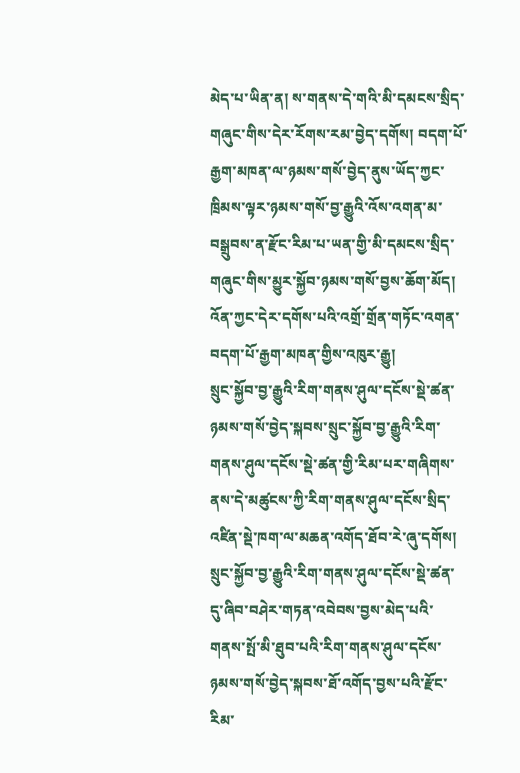མེད་པ་ཡིན་ན། ས་གནས་དེ་གའི་མི་དམངས་སྲིད་གཞུང་གིས་དེར་རོགས་རམ་བྱེད་དགོས། བདག་པོ་རྒྱག་མཁན་ལ་ཉམས་གསོ་བྱེད་ནུས་ཡོད་ཀྱང་ཁྲིམས་ལྟར་ཉམས་གསོ་བྱ་རྒྱུའི་འོས་འགན་མ་བསྒྲུབས་ན་རྫོང་རིམ་པ་ཡན་གྱི་མི་དམངས་སྲིད་གཞུང་གིས་མྱུར་སྐྱོབ་ཉམས་གསོ་བྱས་ཆོག་མོད། འོན་ཀྱང་དེར་དགོས་པའི་འགྲོ་གྲོན་གཏོང་འགན་བདག་པོ་རྒྱག་མཁན་གྱིས་འཁུར་རྒྱུ།
སྲུང་སྐྱོབ་བྱ་རྒྱུའི་རིག་གནས་ཤུལ་དངོས་སྡེ་ཚན་ཉམས་གསོ་བྱེད་སྐབས་སྲུང་སྐྱོབ་བྱ་རྒྱུའི་རིག་གནས་ཤུལ་དངོས་སྡེ་ཚན་གྱི་རིམ་པར་གཞིགས་ནས་དེ་མཚུངས་ཀྱི་རིག་གནས་ཤུལ་དངོས་སྲིད་འཛིན་སྡེ་ཁག་ལ་མཆན་འགོད་ཐོབ་རེ་ཞུ་དགོས། སྲུང་སྐྱོབ་བྱ་རྒྱུའི་རིག་གནས་ཤུལ་དངོས་སྡེ་ཚན་དུ་ཞིབ་བཤེར་གཏན་འབེབས་བྱས་མེད་པའི་གནས་སྤོ་མི་ཐུབ་པའི་རིག་གནས་ཤུལ་དངོས་ཉམས་གསོ་བྱེད་སྐབས་ཐོ་འགོད་བྱས་པའི་རྫོང་རིམ་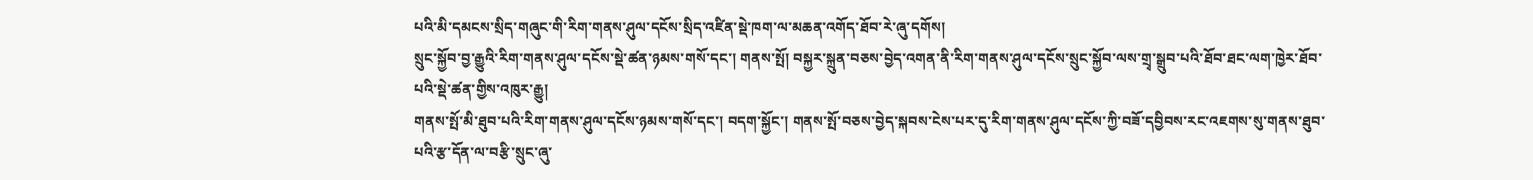པའི་མི་དམངས་སྲིད་གཞུང་གི་རིག་གནས་ཤུལ་དངོས་སྲིད་འཛིན་སྡེ་ཁག་ལ་མཆན་འགོད་ཐོབ་རེ་ཞུ་དགོས།
སྲུང་སྐྱོབ་བྱ་རྒྱུའི་རིག་གནས་ཤུལ་དངོས་སྡེ་ཚན་ཉམས་གསོ་དང་། གནས་སྤོ། བསྐྱར་སྐྲུན་བཅས་བྱེད་འགན་ནི་རིག་གནས་ཤུལ་དངོས་སྲུང་སྐྱོབ་ལས་གྲྭ་སྒྲུབ་པའི་ཐོབ་ཐང་ལག་ཁྱེར་ཐོབ་པའི་སྡེ་ཚན་གྱིས་འཁུར་རྒྱུ།
གནས་སྤོ་མི་ཐུབ་པའི་རིག་གནས་ཤུལ་དངོས་ཉམས་གསོ་དང་། བདག་སྐྱོང་། གནས་སྤོ་བཅས་བྱེད་སྐབས་ངེས་པར་དུ་རིག་གནས་ཤུལ་དངོས་ཀྱི་བཟོ་དབྱིབས་རང་འཇགས་སུ་གནས་ཐུབ་པའི་རྩ་དོན་ལ་བརྩི་སྲུང་ཞུ་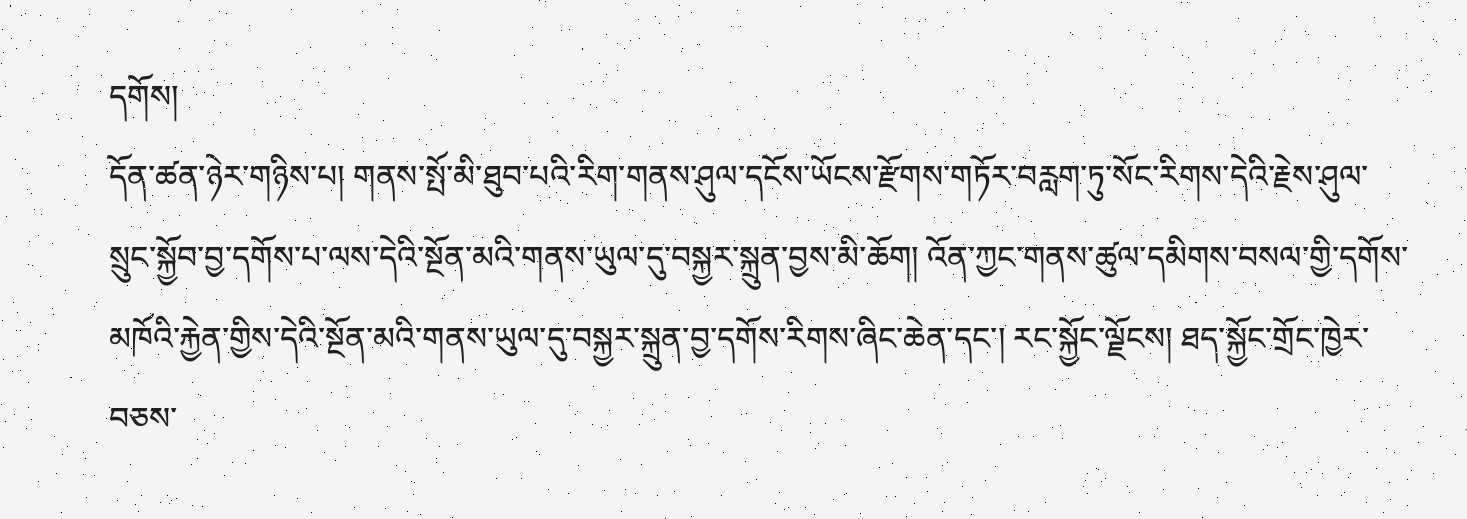དགོས།
དོན་ཚན་ཉེར་གཉིས་པ། གནས་སྤོ་མི་ཐུབ་པའི་རིག་གནས་ཤུལ་དངོས་ཡོངས་རྫོགས་གཏོར་བརླག་ཏུ་སོང་རིགས་དེའི་རྗེས་ཤུལ་སྲུང་སྐྱོབ་བྱ་དགོས་པ་ལས་དེའི་སྔོན་མའི་གནས་ཡུལ་དུ་བསྐྱར་སྐྲུན་བྱས་མི་ཆོག། འོན་ཀྱང་གནས་ཚུལ་དམིགས་བསལ་གྱི་དགོས་མཁོའི་རྐྱེན་གྱིས་དེའི་སྔོན་མའི་གནས་ཡུལ་དུ་བསྐྱར་སྐྲུན་བྱ་དགོས་རིགས་ཞིང་ཆེན་དང་། རང་སྐྱོང་ལྗོངས། ཐད་སྐྱོང་གྲོང་ཁྱེར་བཅས་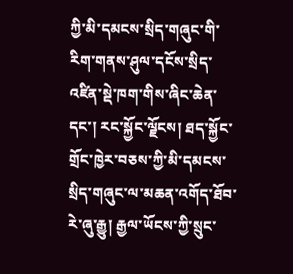ཀྱི་མི་དམངས་སྲིད་གཞུང་གི་རིག་གནས་ཤུལ་དངོས་སྲིད་འཛིན་སྡེ་ཁག་གིས་ཞིང་ཆེན་དང་། རང་སྐྱོང་ལྗོངས། ཐད་སྐྱོང་གྲོང་ཁྱེར་བཅས་ཀྱི་མི་དམངས་སྲིད་གཞུང་ལ་མཆན་འགོད་ཐོབ་རེ་ཞུ་རྒྱུ། རྒྱལ་ཡོངས་ཀྱི་སྲུང་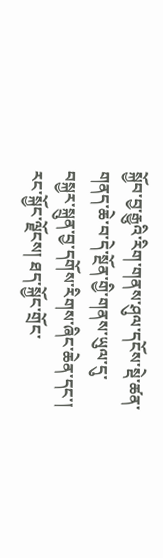སྐྱོབ་བྱ་རྒྱུའི་རིག་གནས་ཤུལ་དངོས་སྡེ་ཚན་གནད་ཆེ་བ་དེ་སྔོན་གྱི་གནས་ཡུལ་དུ་བསྐྱར་སྐྲུན་བྱ་དགོས་རིགས་ཞིང་ཆེན་དང་། རང་སྐྱོང་ལྗོངས། ཐད་སྐྱོང་གྲོང་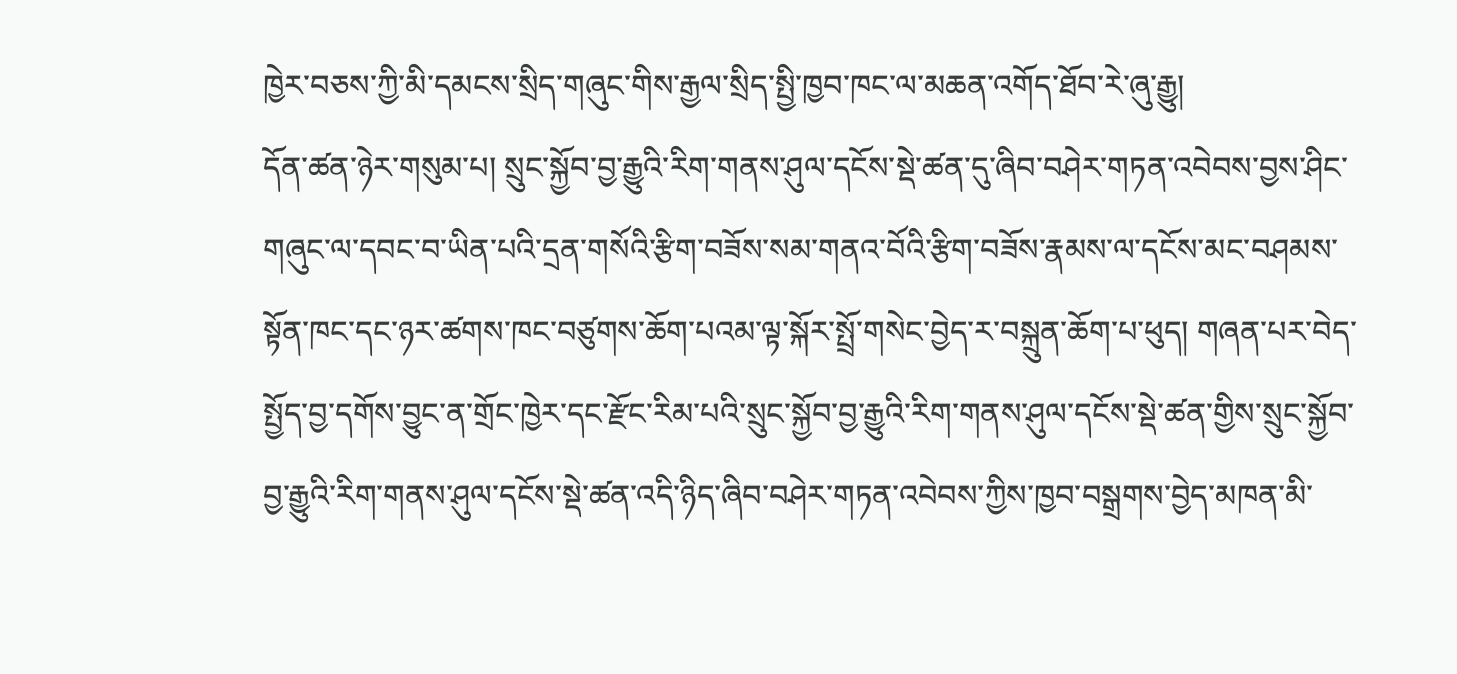ཁྱེར་བཅས་ཀྱི་མི་དམངས་སྲིད་གཞུང་གིས་རྒྱལ་སྲིད་སྤྱི་ཁྱབ་ཁང་ལ་མཆན་འགོད་ཐོབ་རེ་ཞུ་རྒྱུ།
དོན་ཚན་ཉེར་གསུམ་པ། སྲུང་སྐྱོབ་བྱ་རྒྱུའི་རིག་གནས་ཤུལ་དངོས་སྡེ་ཚན་དུ་ཞིབ་བཤེར་གཏན་འབེབས་བྱས་ཤིང་གཞུང་ལ་དབང་བ་ཡིན་པའི་དྲན་གསོའི་རྩིག་བཟོས་སམ་གནའ་བོའི་རྩིག་བཟོས་རྣམས་ལ་དངོས་མང་བཤམས་སྟོན་ཁང་དང་ཉར་ཚགས་ཁང་བཙུགས་ཆོག་པའམ་ལྟ་སྐོར་སྤྲོ་གསེང་བྱེད་ར་བསྐྲུན་ཆོག་པ་ཕུད། གཞན་པར་བེད་སྤྱོད་བྱ་དགོས་བྱུང་ན་གྲོང་ཁྱེར་དང་རྫོང་རིམ་པའི་སྲུང་སྐྱོབ་བྱ་རྒྱུའི་རིག་གནས་ཤུལ་དངོས་སྡེ་ཚན་གྱིས་སྲུང་སྐྱོབ་བྱ་རྒྱུའི་རིག་གནས་ཤུལ་དངོས་སྡེ་ཚན་འདི་ཉིད་ཞིབ་བཤེར་གཏན་འབེབས་ཀྱིས་ཁྱབ་བསྒྲགས་བྱེད་མཁན་མི་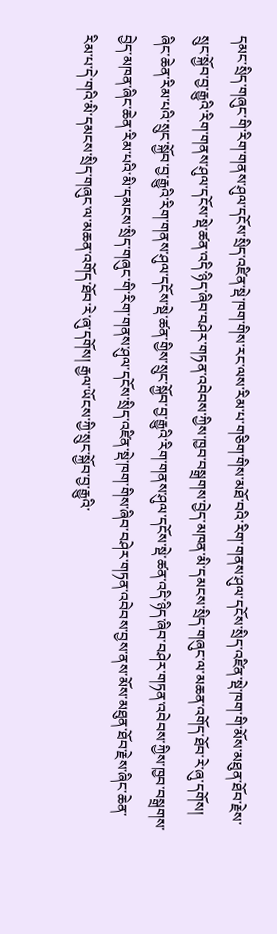དམང་སྲིད་གཞུང་གི་རིག་གནས་ཤུལ་དངོས་སྲིད་འཛིན་སྡེ་ཁག་གིས་རང་ལས་རིམ་པ་གཅིག་གིས་མཐོ་བའི་རིག་གནས་ཤུལ་དངོས་སྲིད་འཛིན་སྡེ་ཁག་གི་མོས་མཐུན་ཐོབ་རྗེས་སྲུང་སྐྱོབ་བྱ་རྒྱུའི་རིག་གནས་ཤུལ་དངོས་སྡེ་ཚན་འདི་ཉིད་ཞིབ་བཤེར་གཏན་འབེབས་ཀྱིས་ཁྱབ་བསྒྲགས་བྱེད་མཁན་མི་དམངས་སྲིད་གཞུང་ལ་མཆན་འགོད་ཐོབ་རེ་ཞུ་དགོས། ཞིང་ཆེན་རིམ་པའི་སྲུང་སྐྱོབ་བྱ་རྒྱུའི་རིག་གནས་ཤུལ་དངོས་སྡེ་ཚན་གྱིས་སྲུང་སྐྱོབ་བྱ་རྒྱུའི་རིག་གནས་ཤུལ་དངོས་སྡེ་ཚན་འདི་ཉིད་ཞིབ་བཤེར་གཏན་འབེབས་ཀྱིས་ཁྱབ་བསྒྲགས་བྱེད་མཁན་ཞིང་ཆེན་རིམ་པའི་མི་དམངས་སྲིད་གཞུང་གི་རིག་གནས་ཤུལ་དངོས་སྲིད་འཛིན་སྡེ་ཁག་གིས་ཞིབ་བཤེར་གཏན་འབེབས་བྱས་ནས་མོས་མཐུན་ཐོབ་རྗེས་ཞིང་ཆེན་རིམ་པ་དེ་གའི་མི་དམངས་སྲིད་གཞུང་ལ་མཆན་འགོད་ཐོབ་རེ་ཞུ་དགོས། རྒྱལ་ཡོངས་ཀྱི་སྲུང་སྐྱོབ་བྱ་རྒྱུའི་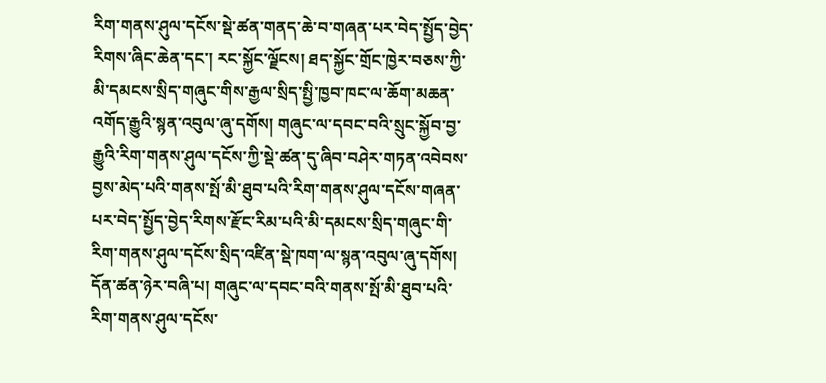རིག་གནས་ཤུལ་དངོས་སྡེ་ཚན་གནད་ཆེ་བ་གཞན་པར་བེད་སྤྱོད་བྱེད་རིགས་ཞིང་ཆེན་དང་། རང་སྐྱོང་ལྗོངས། ཐད་སྐྱོང་གྲོང་ཁྱེར་བཅས་ཀྱི་མི་དམངས་སྲིད་གཞུང་གིས་རྒྱལ་སྲིད་སྤྱི་ཁྱབ་ཁང་ལ་ཆོག་མཆན་འགོད་རྒྱུའི་སྙན་འབུལ་ཞུ་དགོས། གཞུང་ལ་དབང་བའི་སྲུང་སྐྱོབ་བྱ་རྒྱུའི་རིག་གནས་ཤུལ་དངོས་ཀྱི་སྡེ་ཚན་དུ་ཞིབ་བཤེར་གཏན་འབེབས་བྱས་མེད་པའི་གནས་སྤོ་མི་ཐུབ་པའི་རིག་གནས་ཤུལ་དངོས་གཞན་པར་བེད་སྤྱོད་བྱེད་རིགས་རྫོང་རིམ་པའི་མི་དམངས་སྲིད་གཞུང་གི་རིག་གནས་ཤུལ་དངོས་སྲིད་འཛིན་སྡེ་ཁག་ལ་སྙན་འབུལ་ཞུ་དགོས།
དོན་ཚན་ཉེར་བཞི་པ། གཞུང་ལ་དབང་བའི་གནས་སྤོ་མི་ཐུབ་པའི་རིག་གནས་ཤུལ་དངོས་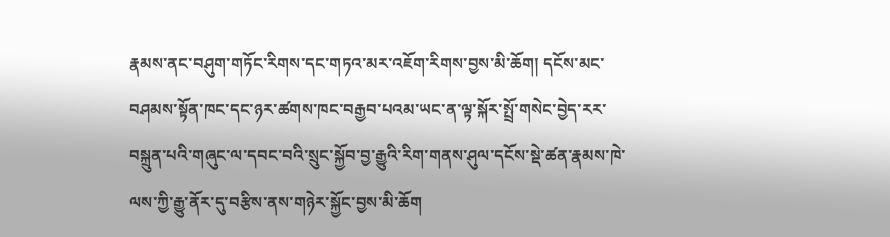རྣམས་ནང་བཤུག་གཏོང་རིགས་དང་གཏའ་མར་འཇོག་རིགས་བྱས་མི་ཆོག། དངོས་མང་བཤམས་སྟོན་ཁང་དང་ཉར་ཚགས་ཁང་བརྒྱབ་པའམ་ཡང་ན་ལྟ་སྐོར་སྤྲོ་གསེང་བྱེད་རར་བསྐྲུན་པའི་གཞུང་ལ་དབང་བའི་སྲུང་སྐྱོབ་བྱ་རྒྱུའི་རིག་གནས་ཤུལ་དངོས་སྡེ་ཚན་རྣམས་ཁེ་ལས་ཀྱི་རྒྱུ་ནོར་དུ་བརྩིས་ནས་གཉེར་སྐྱོང་བྱས་མི་ཆོག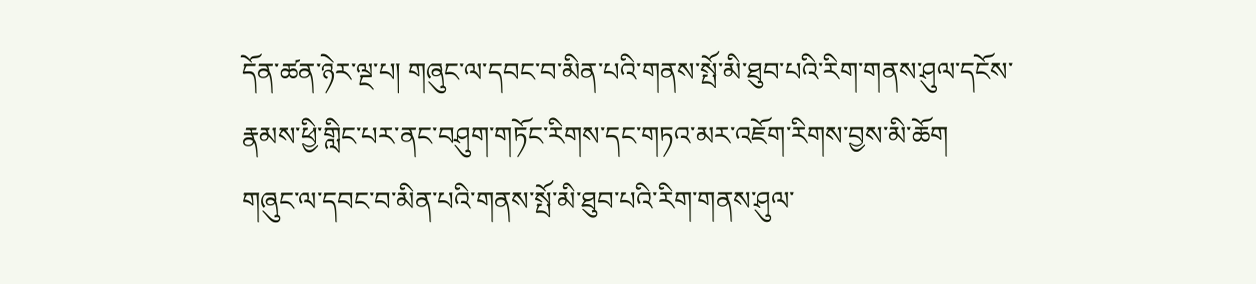དོན་ཚན་ཉེར་ལྔ་པ། གཞུང་ལ་དབང་བ་མིན་པའི་གནས་སྤོ་མི་ཐུབ་པའི་རིག་གནས་ཤུལ་དངོས་རྣམས་ཕྱི་གླིང་པར་ནང་བཤུག་གཏོང་རིགས་དང་གཏའ་མར་འཇོག་རིགས་བྱས་མི་ཆོག
གཞུང་ལ་དབང་བ་མིན་པའི་གནས་སྤོ་མི་ཐུབ་པའི་རིག་གནས་ཤུལ་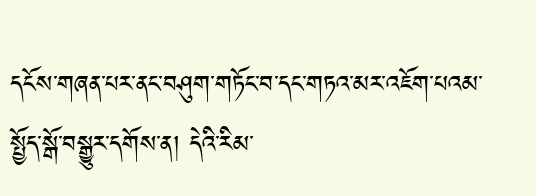དངོས་གཞན་པར་ནང་བཤུག་གཏོང་བ་དང་གཏའ་མར་འཇོག་པའམ་སྤྱོད་སྒོ་བསྒྱུར་དགོས་ན། དེའི་རིམ་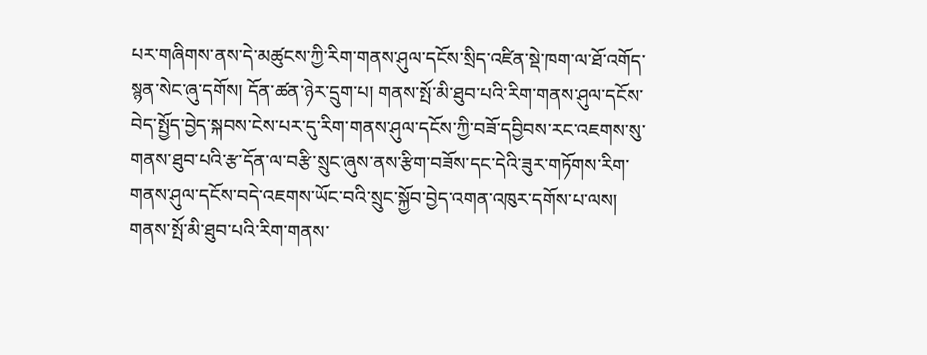པར་གཞིགས་ནས་དེ་མཚུངས་ཀྱི་རིག་གནས་ཤུལ་དངོས་སྲིད་འཛིན་སྡེ་ཁག་ལ་ཐོ་འགོད་སྙན་སེང་ཞུ་དགོས། དོན་ཚན་ཉེར་དྲུག་པ། གནས་སྤོ་མི་ཐུབ་པའི་རིག་གནས་ཤུལ་དངོས་བེད་སྤྱོད་བྱེད་སྐབས་ངེས་པར་དུ་རིག་གནས་ཤུལ་དངོས་ཀྱི་བཟོ་དབྱིབས་རང་འཇགས་སུ་གནས་ཐུབ་པའི་རྩ་དོན་ལ་བརྩི་སྲུང་ཞུས་ནས་རྩིག་བཟོས་དང་དེའི་ཟུར་གཏོགས་རིག་གནས་ཤུལ་དངོས་བདེ་འཇགས་ཡོང་བའི་སྲུང་སྐྱོབ་བྱེད་འགན་འཁུར་དགོས་པ་ལས། གནས་སྤོ་མི་ཐུབ་པའི་རིག་གནས་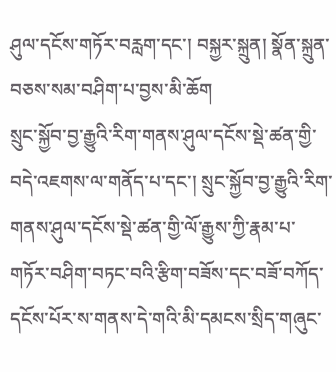ཤུལ་དངོས་གཏོར་བརླག་དང་། བསྐྱར་སྐྲུན། སྣོན་སྐྲུན་བཅས་སམ་བཤིག་པ་བྱས་མི་ཆོག
སྲུང་སྐྱོབ་བྱ་རྒྱུའི་རིག་གནས་ཤུལ་དངོས་སྡེ་ཚན་གྱི་བདེ་འཇགས་ལ་གནོད་པ་དང་། སྲུང་སྐྱོབ་བྱ་རྒྱུའི་རིག་གནས་ཤུལ་དངོས་སྡེ་ཚན་གྱི་ལོ་རྒྱུས་ཀྱི་རྣམ་པ་གཏོར་བཤིག་བཏང་བའི་རྩིག་བཟོས་དང་བཟོ་བཀོད་དངོས་པོར་ས་གནས་དེ་གའི་མི་དམངས་སྲིད་གཞུང་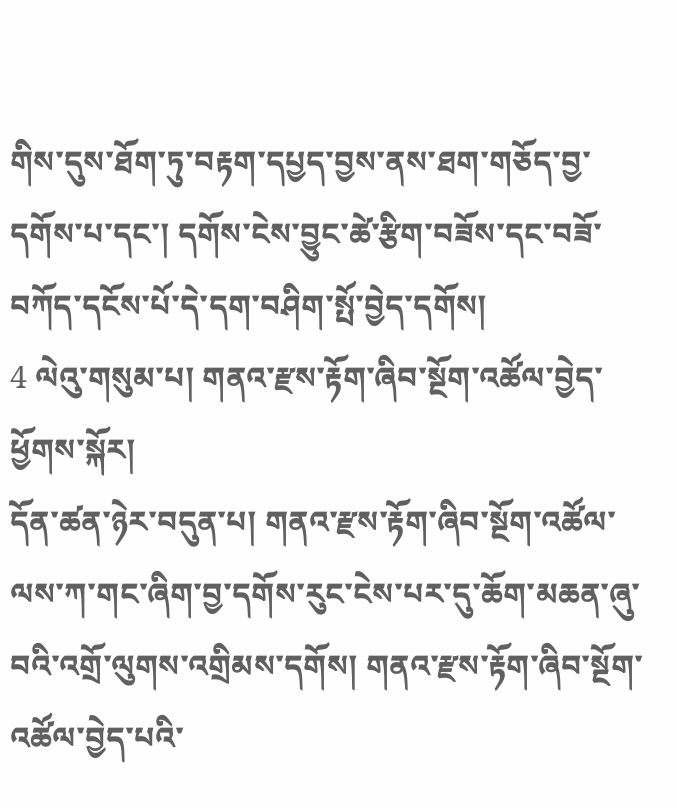གིས་དུས་ཐོག་ཏུ་བརྟག་དཔྱད་བྱས་ནས་ཐག་གཅོད་བྱ་དགོས་པ་དང་། དགོས་ངེས་བྱུང་ཚེ་རྩིག་བཟོས་དང་བཟོ་བཀོད་དངོས་པོ་དེ་དག་བཤིག་སྤོ་བྱེད་དགོས།
4 ལེའུ་གསུམ་པ། གནའ་རྫས་རྟོག་ཞིབ་སྔོག་འཚོལ་བྱེད་ཕྱོགས་སྐོར།
དོན་ཚན་ཉེར་བདུན་པ། གནའ་རྫས་རྟོག་ཞིབ་སྔོག་འཚོལ་ལས་ཀ་གང་ཞིག་བྱ་དགོས་རུང་ངེས་པར་དུ་ཆོག་མཆན་ཞུ་བའི་འགྲོ་ལུགས་འགྲིམས་དགོས། གནའ་རྫས་རྟོག་ཞིབ་སྔོག་འཚོལ་བྱེད་པའི་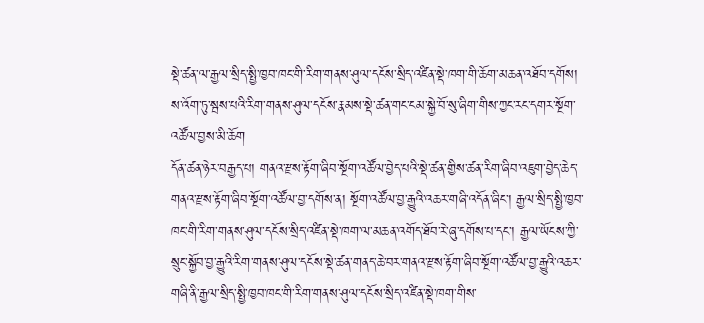སྡེ་ཚན་ལ་རྒྱལ་སྲིད་སྤྱི་ཁྱབ་ཁང་གི་རིག་གནས་ཤུལ་དངོས་སྲིད་འཛིན་སྡེ་ཁག་གི་ཆོག་མཆན་འཐོབ་དགོས།
ས་འོག་ཏུ་སྦས་པའི་རིག་གནས་ཤུལ་དངོས་རྣམས་སྡེ་ཚན་གང་ངམ་སྐྱེ་བོ་སུ་ཞིག་གིས་ཀྱང་རང་དགར་སྔོག་འཚོལ་བྱས་མི་ཆོག
དོན་ཚན་ཉེར་བརྒྱད་པ། གནའ་རྫས་རྟོག་ཞིབ་སྔོག་འཚོལ་བྱེད་པའི་སྡེ་ཚན་གྱིས་ཚན་རིག་ཞིབ་འཇུག་བྱེད་ཆེད་གནའ་རྫས་རྟོག་ཞིབ་སྔོག་འཚོལ་བྱ་དགོས་ན། སྔོག་འཚོལ་བྱ་རྒྱུའི་འཆར་གཞི་འདོན་ཞིང་། རྒྱལ་སྲིད་སྤྱི་ཁྱབ་ཁང་གི་རིག་གནས་ཤུལ་དངོས་སྲིད་འཛིན་སྡེ་ཁག་ལ་མཆན་འགོད་ཐོབ་རེ་ཞུ་དགོས་པ་དང་། རྒྱལ་ཡོངས་ཀྱི་སྲུང་སྐྱོབ་བྱ་རྒྱུའི་རིག་གནས་ཤུལ་དངོས་སྡེ་ཚན་གནད་ཆེ་བར་གནའ་རྫས་རྟོག་ཞིབ་སྔོག་འཚོལ་བྱ་རྒྱུའི་འཆར་གཞི་ནི་རྒྱལ་སྲིད་སྤྱི་ཁྱབ་ཁང་གི་རིག་གནས་ཤུལ་དངོས་སྲིད་འཛིན་སྡེ་ཁག་གིས་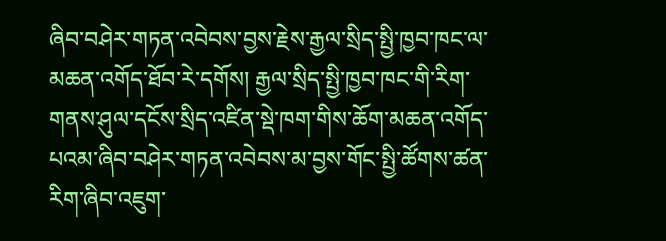ཞིབ་བཤེར་གཏན་འབེབས་བྱས་རྗེས་རྒྱལ་སྲིད་སྤྱི་ཁྱབ་ཁང་ལ་མཆན་འགོད་ཐོབ་རེ་དགོས། རྒྱལ་སྲིད་སྤྱི་ཁྱབ་ཁང་གི་རིག་གནས་ཤུལ་དངོས་སྲིད་འཛིན་སྡེ་ཁག་གིས་ཆོག་མཆན་འགོད་པའམ་ཞིབ་བཤེར་གཏན་འབེབས་མ་བྱས་གོང་སྤྱི་ཚོགས་ཚན་རིག་ཞིབ་འཇུག་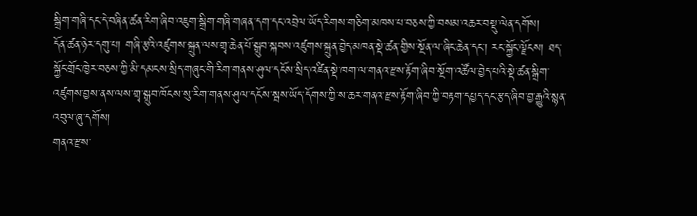སྒྲིག་གཞི་དང་དེ་བཞིན་ཚན་རིག་ཞིབ་འཇུག་སྒྲིག་གཞི་གཞན་དག་དང་འབྲེལ་ཡོད་རིགས་གཅིག་མཁས་པ་བཅས་ཀྱི་བསམ་འཆར་བསྡུ་ལེན་དགོས།
དོན་ཚན་ཉེར་དགུ་པ། གཞི་རྩའི་འཛུགས་སྐྲུན་ལས་གྲྭ་ཆེན་པོ་སྒྲུབ་སྐབས་འཛུགས་སྐྲུན་བྱེད་མཁན་སྡེ་ཚན་གྱིས་སྔོན་ལ་ཞིང་ཆེན་དང་། རང་སྐྱོང་ལྗོངས། ཐད་སྐྱོང་གྲོང་ཁྱེར་བཅས་ཀྱི་མི་དམངས་སྲིད་གཞུང་གི་རིག་གནས་ཤུལ་དངོས་སྲིད་འཛིན་སྡེ་ཁག་ལ་གནའ་རྫས་རྟོག་ཞིབ་སྔོག་འཚོལ་བྱེད་པའི་སྡེ་ཚན་སྒྲིག་འཛུགས་བྱས་ནས་ལས་གྲྭ་སྒྲུབ་ཁོངས་སུ་རིག་གནས་ཤུལ་དངོས་སྦས་ཡོད་དོགས་ཀྱི་ས་ཆར་གནའ་རྫས་རྟོག་ཞིབ་ཀྱི་བརྟག་དཔྱད་དང་རྩད་ཞིབ་བྱ་རྒྱུའི་སྙན་འབུལ་ཞུ་དགོས།
གནའ་རྫས་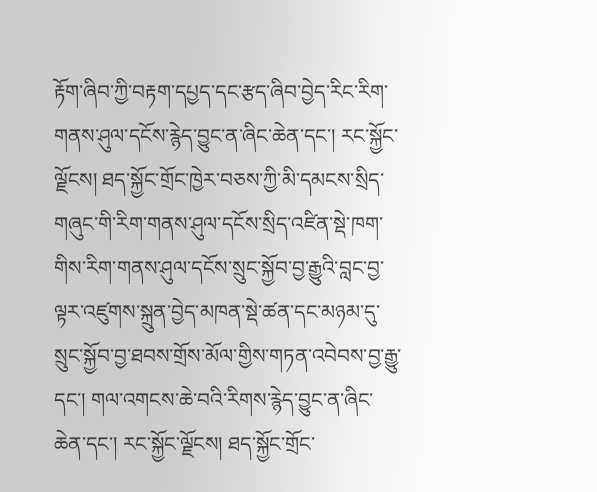རྟོག་ཞིབ་ཀྱི་བརྟག་དཔྱད་དང་རྩད་ཞིབ་བྱེད་རིང་རིག་གནས་ཤུལ་དངོས་རྙེད་བྱུང་ན་ཞིང་ཆེན་དང་། རང་སྐྱོང་ལྗོངས། ཐད་སྐྱོང་གྲོང་ཁྱེར་བཅས་ཀྱི་མི་དམངས་སྲིད་གཞུང་གི་རིག་གནས་ཤུལ་དངོས་སྲིད་འཛིན་སྡེ་ཁག་གིས་རིག་གནས་ཤུལ་དངོས་སྲུང་སྐྱོབ་བྱ་རྒྱུའི་བླང་བྱ་ལྟར་འཛུགས་སྐྲུན་བྱེད་མཁན་སྡེ་ཚན་དང་མཉམ་དུ་སྲུང་སྐྱོབ་བྱ་ཐབས་གྲོས་མོལ་གྱིས་གཏན་འབེབས་བྱ་རྒྱུ་དང་། གལ་འགངས་ཆེ་བའི་རིགས་རྙེད་བྱུང་ན་ཞིང་ཆེན་དང་། རང་སྐྱོང་ལྗོངས། ཐད་སྐྱོང་གྲོང་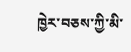ཁྱེར་བཅས་ཀྱི་མི་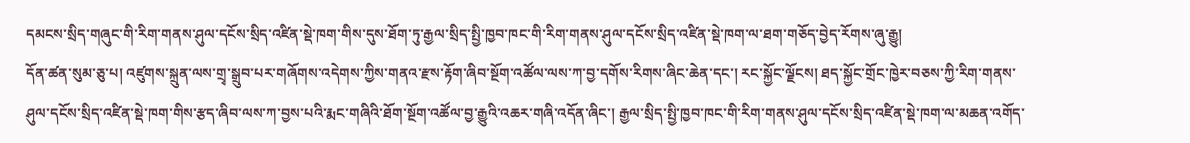དམངས་སྲིད་གཞུང་གི་རིག་གནས་ཤུལ་དངོས་སྲིད་འཛིན་སྡེ་ཁག་གིས་དུས་ཐོག་ཏུ་རྒྱལ་སྲིད་སྤྱི་ཁྱབ་ཁང་གི་རིག་གནས་ཤུལ་དངོས་སྲིད་འཛིན་སྡེ་ཁག་ལ་ཐག་གཅོད་བྱེད་རོགས་ཞུ་རྒྱུ།
དོན་ཚན་སུམ་ཅུ་པ། འཛུགས་སྐྲུན་ལས་གྲྭ་སྒྲུབ་པར་གཞོགས་འདེགས་ཀྱིས་གནའ་རྫས་རྟོག་ཞིབ་སྔོག་འཚོལ་ལས་ཀ་བྱ་དགོས་རིགས་ཞིང་ཆེན་དང་། རང་སྐྱོང་ལྗོངས། ཐད་སྐྱོང་གྲོང་ཁྱེར་བཅས་ཀྱི་རིག་གནས་ཤུལ་དངོས་སྲིད་འཛིན་སྡེ་ཁག་གིས་རྩད་ཞིབ་ལས་ཀ་བྱས་པའི་རྨང་གཞིའི་ཐོག་སྔོག་འཚོལ་བྱ་རྒྱུའི་འཆར་གཞི་འདོན་ཞིང་། རྒྱལ་སྲིད་སྤྱི་ཁྱབ་ཁང་གི་རིག་གནས་ཤུལ་དངོས་སྲིད་འཛིན་སྡེ་ཁག་ལ་མཆན་འགོད་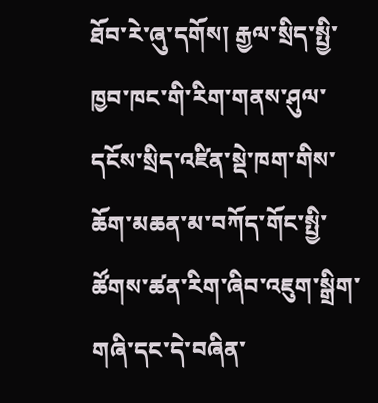ཐོབ་རེ་ཞུ་དགོས། རྒྱལ་སྲིད་སྤྱི་ཁྱབ་ཁང་གི་རིག་གནས་ཤུལ་དངོས་སྲིད་འཛིན་སྡེ་ཁག་གིས་ཆོག་མཆན་མ་བཀོད་གོང་སྤྱི་ཚོགས་ཚན་རིག་ཞིབ་འཇུག་སྒྲིག་གཞི་དང་དེ་བཞིན་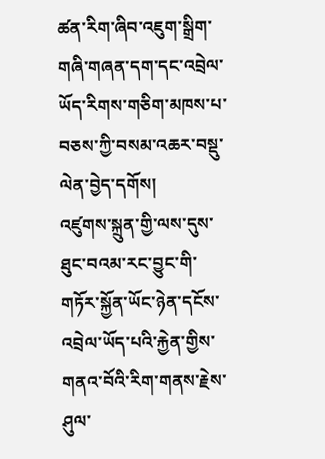ཚན་རིག་ཞིབ་འཇུག་སྒྲིག་གཞི་གཞན་དག་དང་འབྲེལ་ཡོད་རིགས་གཅིག་མཁས་པ་བཅས་ཀྱི་བསམ་འཆར་བསྡུ་ལེན་བྱེད་དགོས།
འཛུགས་སྐྲུན་གྱི་ལས་དུས་ཐུང་བའམ་རང་བྱུང་གི་གཏོར་སྐྱོན་ཡོང་ཉེན་དངོས་འབྲེལ་ཡོད་པའི་རྐྱེན་གྱིས་གནའ་བོའི་རིག་གནས་རྗེས་ཤུལ་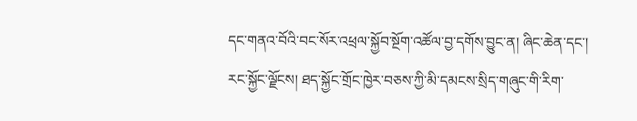དང་གནའ་བོའི་བང་སོར་འཕྲལ་སྐྱོབ་སྔོག་འཚོལ་བྱ་དགོས་བྱུང་ན། ཞིང་ཆེན་དང་། རང་སྐྱོང་ལྗོངས། ཐད་སྐྱོང་གྲོང་ཁྱེར་བཅས་ཀྱི་མི་དམངས་སྲིད་གཞུང་གི་རིག་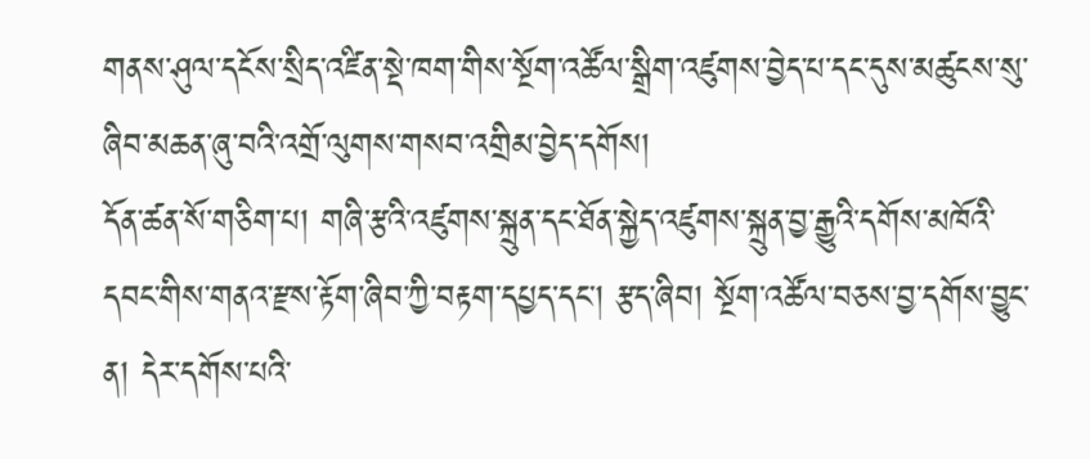གནས་ཤུལ་དངོས་སྲིད་འཛིན་སྡེ་ཁག་གིས་སྔོག་འཚོལ་སྒྲིག་འཛུགས་བྱེད་པ་དང་དུས་མཚུངས་སུ་ཞིབ་མཆན་ཞུ་བའི་འགྲོ་ལུགས་གསབ་འགྲིམ་བྱེད་དགོས།
དོན་ཚན་སོ་གཅིག་པ། གཞི་རྩའི་འཛུགས་སྐྲུན་དང་ཐོན་སྐྱེད་འཛུགས་སྐྲུན་བྱ་རྒྱུའི་དགོས་མཁོའི་དབང་གིས་གནའ་རྫས་རྟོག་ཞིབ་ཀྱི་བརྟག་དཔྱད་དང་། རྩད་ཞིབ། སྔོག་འཚོལ་བཅས་བྱ་དགོས་བྱུང་ན། དེར་དགོས་པའི་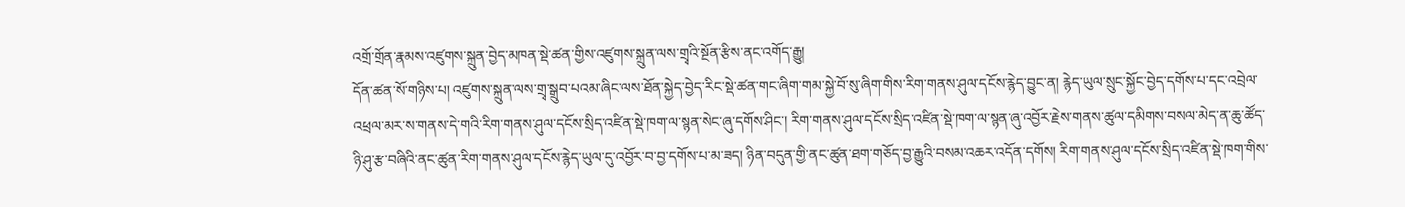འགྲོ་གྲོན་རྣམས་འཛུགས་སྐྲུན་བྱེད་མཁན་སྡེ་ཚན་གྱིས་འཛུགས་སྐྲུན་ལས་གྲྭའི་སྔོན་རྩིས་ནང་འགོད་རྒྱུ།
དོན་ཚན་སོ་གཉིས་པ། འཛུགས་སྐྲུན་ལས་གྲྭ་སྒྲུབ་པའམ་ཞིང་ལས་ཐོན་སྐྱེད་བྱེད་རིང་སྡེ་ཚན་གང་ཞིག་གམ་སྐྱེ་བོ་སུ་ཞིག་གིས་རིག་གནས་ཤུལ་དངོས་རྙེད་བྱུང་ན། རྙེད་ཡུལ་སྲུང་སྐྱོང་བྱེད་དགོས་པ་དང་འབྲེལ་འཕྲལ་མར་ས་གནས་དེ་གའི་རིག་གནས་ཤུལ་དངོས་སྲིད་འཛིན་སྡེ་ཁག་ལ་སྙན་སེང་ཞུ་དགོས་ཤིང་། རིག་གནས་ཤུལ་དངོས་སྲིད་འཛིན་སྡེ་ཁག་ལ་སྙན་ཞུ་འབྱོར་རྗེས་གནས་ཚུལ་དམིགས་བསལ་མེད་ན་ཆུ་ཚོད་ཉི་ཤུ་རྩ་བཞིའི་ནང་ཚུན་རིག་གནས་ཤུལ་དངོས་རྙེད་ཡུལ་དུ་འབྱོར་བ་བྱ་དགོས་པ་མ་ཟད། ཉིན་བདུན་གྱི་ནང་ཚུན་ཐག་གཅོད་བྱ་རྒྱུའི་བསམ་འཆར་འདོན་དགོས། རིག་གནས་ཤུལ་དངོས་སྲིད་འཛིན་སྡེ་ཁག་གིས་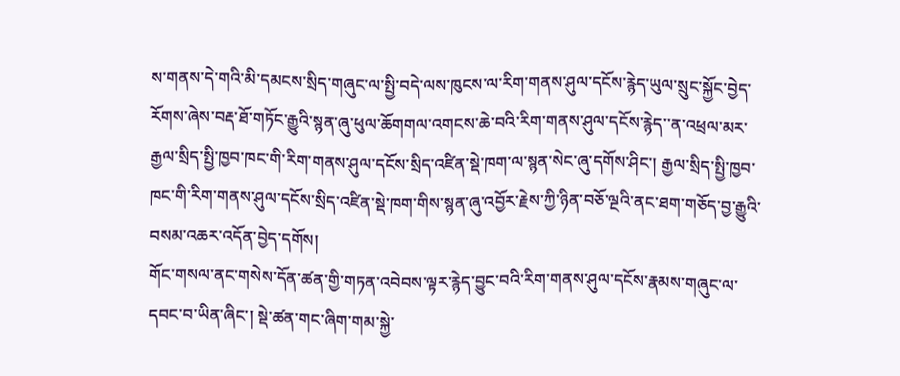ས་གནས་དེ་གའི་མི་དམངས་སྲིད་གཞུང་ལ་སྤྱི་བདེ་ལས་ཁུངས་ལ་རིག་གནས་ཤུལ་དངོས་རྙེད་ཡུལ་སྲུང་སྐྱོང་བྱེད་རོགས་ཞེས་བརྡ་ཐོ་གཏོང་རྒྱུའི་སྙན་ཞུ་ཕུལ་ཆོགགལ་འགངས་ཆེ་བའི་རིག་གནས་ཤུལ་དངོས་རྙེད་་ན་འཕྲལ་མར་རྒྱལ་སྲིད་སྤྱི་ཁྱབ་ཁང་གི་རིག་གནས་ཤུལ་དངོས་སྲིད་འཛིན་སྡེ་ཁག་ལ་སྙན་སེང་ཞུ་དགོས་ཤིང་། རྒྱལ་སྲིད་སྤྱི་ཁྱབ་ཁང་གི་རིག་གནས་ཤུལ་དངོས་སྲིད་འཛིན་སྡེ་ཁག་གིས་སྙན་ཞུ་འབྱོར་རྗེས་ཀྱི་ཉིན་བཅོ་ལྔའི་ནང་ཐག་གཅོད་བྱ་རྒྱུའི་བསམ་འཆར་འདོན་བྱེད་དགོས།
གོང་གསལ་ནང་གསེས་དོན་ཚན་གྱི་གཏན་འབེབས་ལྟར་རྙེད་བྱུང་བའི་རིག་གནས་ཤུལ་དངོས་རྣམས་གཞུང་ལ་དབང་བ་ཡིན་ཞིང་། སྡེ་ཚན་གང་ཞིག་གམ་སྐྱེ་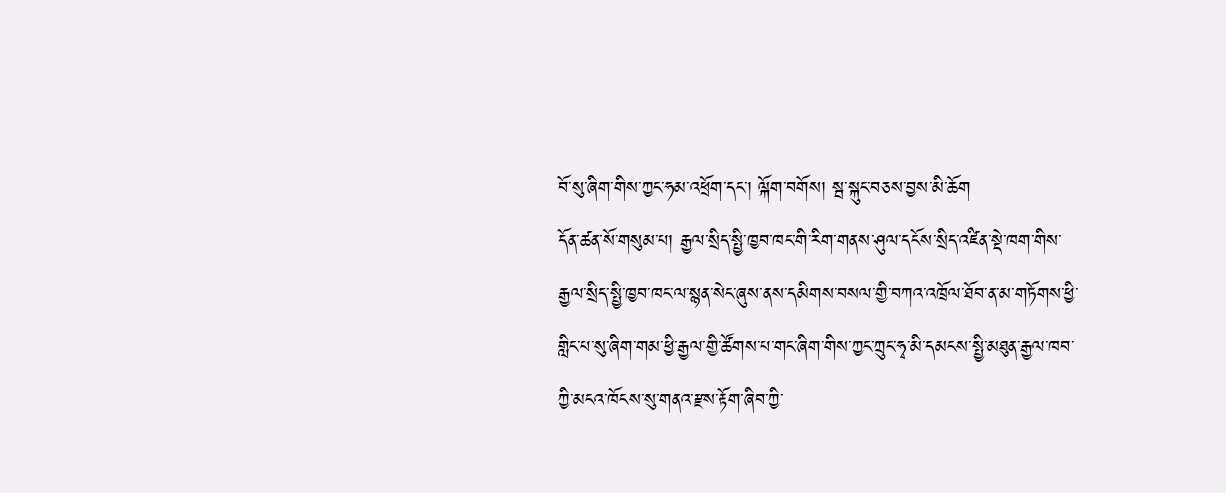བོ་སུ་ཞིག་གིས་ཀྱང་ཧམ་འཕྲོག་དང་། ལྐོག་བགོས། སྦ་སྐུང་བཅས་བྱས་མི་ཆོག
དོན་ཚན་སོ་གསུམ་པ། རྒྱལ་སྲིད་སྤྱི་ཁྱབ་ཁང་གི་རིག་གནས་ཤུལ་དངོས་སྲིད་འཛིན་སྡེ་ཁག་གིས་རྒྱལ་སྲིད་སྤྱི་ཁྱབ་ཁང་ལ་སྙན་སེང་ཞུས་ནས་དམིགས་བསལ་གྱི་བཀའ་འཁྲོལ་ཐོབ་ན་མ་གཏོགས་ཕྱི་གླིང་པ་སུ་ཞིག་གམ་ཕྱི་རྒྱལ་གྱི་ཚོགས་པ་གང་ཞིག་གིས་ཀྱང་ཀྲུང་ཧྭ་མི་དམངས་སྤྱི་མཐུན་རྒྱལ་ཁབ་ཀྱི་མངའ་ཁོངས་སུ་གནའ་རྫས་རྟོག་ཞིབ་ཀྱི་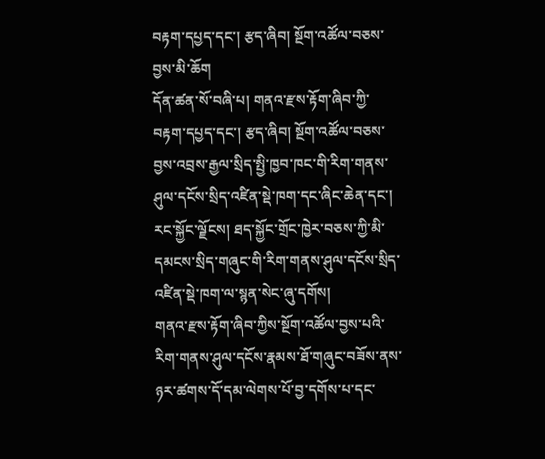བརྟག་དཔྱད་དང་། རྩད་ཞིབ། སྔོག་འཚོལ་བཅས་བྱས་མི་ཆོག
དོན་ཚན་སོ་བཞི་པ། གནའ་རྫས་རྟོག་ཞིབ་ཀྱི་བརྟག་དཔྱད་དང་། རྩད་ཞིབ། སྔོག་འཚོལ་བཅས་བྱས་འབྲས་རྒྱལ་སྲིད་སྤྱི་ཁྱབ་ཁང་གི་རིག་གནས་ཤུལ་དངོས་སྲིད་འཛིན་སྡེ་ཁག་དང་ཞིང་ཆེན་དང་། རང་སྐྱོང་ལྗོངས། ཐད་སྐྱོང་གྲོང་ཁྱེར་བཅས་ཀྱི་མི་དམངས་སྲིད་གཞུང་གི་རིག་གནས་ཤུལ་དངོས་སྲིད་འཛིན་སྡེ་ཁག་ལ་སྙན་སེང་ཞུ་དགོས།
གནའ་རྫས་རྟོག་ཞིབ་ཀྱིས་སྔོག་འཚོལ་བྱས་པའི་རིག་གནས་ཤུལ་དངོས་རྣམས་ཐོ་གཞུང་བཟོས་ནས་ཉར་ཚགས་དོ་དམ་ལེགས་པོ་བྱ་དགོས་པ་དང་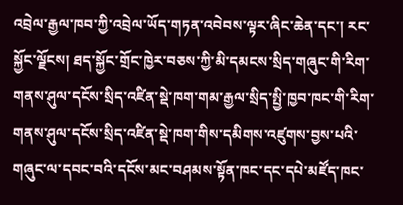འབྲེལ་རྒྱལ་ཁབ་ཀྱི་འབྲེལ་ཡོད་གཏན་འབེབས་ལྟར་ཞིང་ཆེན་དང་། རང་སྐྱོང་ལྗོངས། ཐད་སྐྱོང་གྲོང་ཁྱེར་བཅས་ཀྱི་མི་དམངས་སྲིད་གཞུང་གི་རིག་གནས་ཤུལ་དངོས་སྲིད་འཛིན་སྡེ་ཁག་གམ་རྒྱལ་སྲིད་སྤྱི་ཁྱབ་ཁང་གི་རིག་གནས་ཤུལ་དངོས་སྲིད་འཛིན་སྡེ་ཁག་གིས་དམིགས་འཛུགས་བྱས་པའི་གཞུང་ལ་དབང་བའི་དངོས་མང་བཤམས་སྟོན་ཁང་དང་དཔེ་མཛོད་ཁང་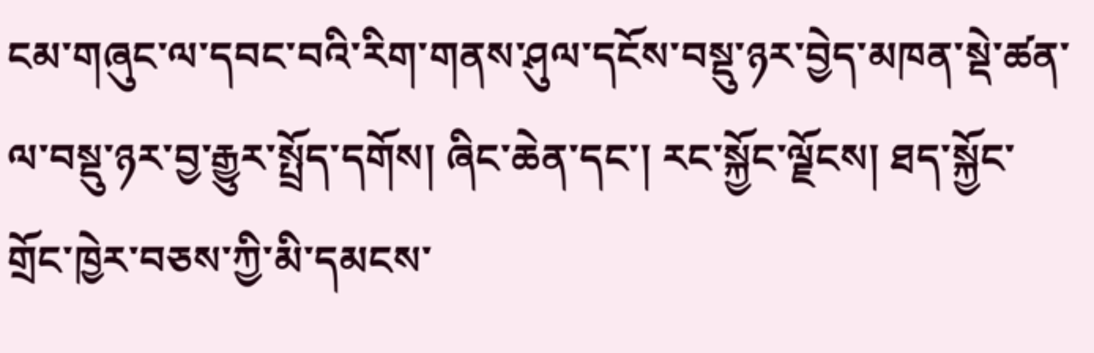ངམ་གཞུང་ལ་དབང་བའི་རིག་གནས་ཤུལ་དངོས་བསྡུ་ཉར་བྱེད་མཁན་སྡེ་ཚན་ལ་བསྡུ་ཉར་བྱ་རྒྱུར་སྤྲོད་དགོས། ཞིང་ཆེན་དང་། རང་སྐྱོང་ལྗོངས། ཐད་སྐྱོང་གྲོང་ཁྱེར་བཅས་ཀྱི་མི་དམངས་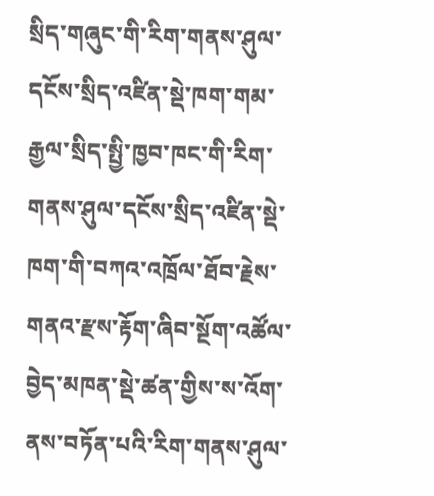སྲིད་གཞུང་གི་རིག་གནས་ཤུལ་དངོས་སྲིད་འཛིན་སྡེ་ཁག་གམ་རྒྱལ་སྲིད་སྤྱི་ཁྱབ་ཁང་གི་རིག་གནས་ཤུལ་དངོས་སྲིད་འཛིན་སྡེ་ཁག་གི་བཀའ་འཁྲོལ་ཐོབ་རྗེས་གནའ་རྫས་རྟོག་ཞིབ་སྔོག་འཚོལ་བྱེད་མཁན་སྡེ་ཚན་གྱིས་ས་འོག་ནས་བཏོན་པའི་རིག་གནས་ཤུལ་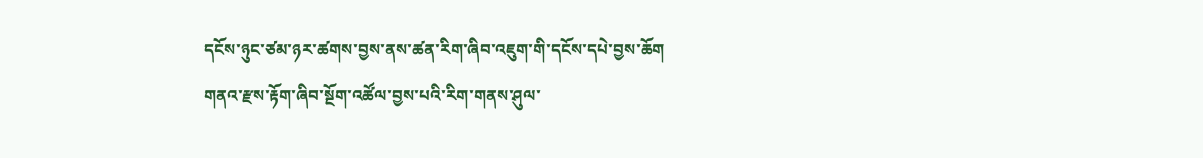དངོས་ཉུང་ཙམ་ཉར་ཚགས་བྱས་ནས་ཚན་རིག་ཞིབ་འཇུག་གི་དངོས་དཔེ་བྱས་ཆོག
གནའ་རྫས་རྟོག་ཞིབ་སྔོག་འཚོལ་བྱས་པའི་རིག་གནས་ཤུལ་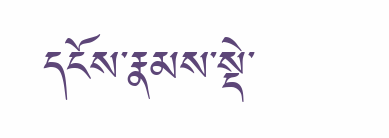དངོས་རྣམས་སྡེ་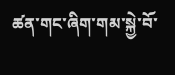ཚན་གང་ཞིག་གམ་སྐྱེ་བོ་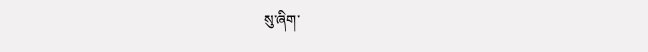སུ་ཞིག་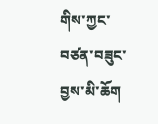གིས་ཀྱང་བཙན་བཟུང་བྱས་མི་ཆོག